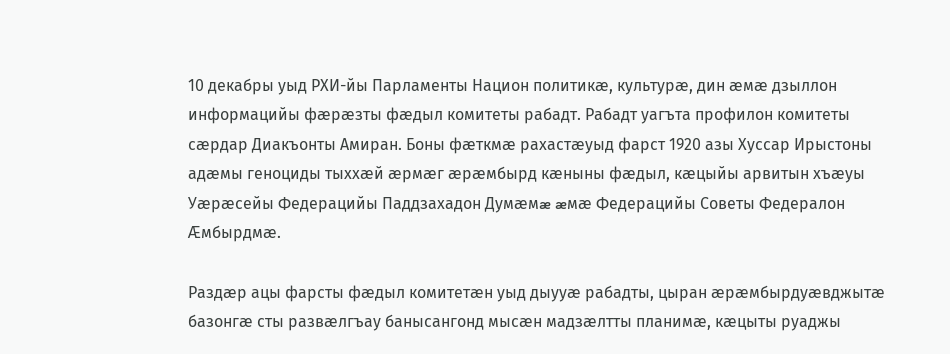10 декабры уыд РХИ-йы Парламенты Национ политикæ, культурæ, дин æмæ дзыллон информацийы фæрæзты фæдыл комитеты рабадт. Рабадт уагъта профилон комитеты сæрдар Диакъонты Амиран. Боны фæткмæ рахастæуыд фарст 1920 азы Хуссар Ирыстоны адæмы геноциды тыххæй æрмæг æрæмбырд кæныны фæдыл, кæцыйы арвитын хъæуы Уæрæсейы Федерацийы Паддзахадон Думæмæ æмæ Федерацийы Советы Федералон Æмбырдмæ.

Раздæр ацы фарсты фæдыл комитетæн уыд дыууæ рабадты, цыран æрæмбырдуæвджытæ базонгæ сты развæлгъау банысангонд мысæн мадзæлтты планимæ, кæцыты руаджы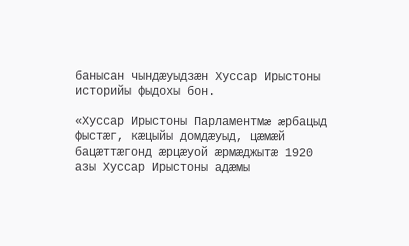банысан чындæуыдзæн Хуссар Ирыстоны историйы фыдохы бон.

«Хуссар Ирыстоны Парламентмæ æрбацыд фыстæг, кæцыйы домдæуыд, цæмæй бацæттæгонд æрцæуой æрмæджытæ 1920 азы Хуссар Ирыстоны адæмы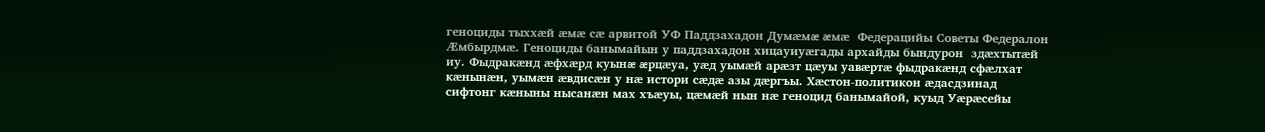геноциды тыххæй æмæ сæ арвитой УФ Паддзахадон Думæмæ æмæ  Федерацийы Советы Федералон Æмбырдмæ. Геноциды банымайын у паддзахадон хицауиуæгады архайды бындурон  здæхтытæй иу. Фыдракæнд æфхæрд куынæ æрцæуа, уæд уымæй арæзт цæуы уавæртæ фыдракæнд сфæлхат кæнынæн, уымæн æвдисæн у нæ истори сæдæ азы дæргъы. Хæстон-политикон æдасдзинад сифтонг кæныны нысанæн мах хъæуы, цæмæй нын нæ геноцид банымайой, куыд Уæрæсейы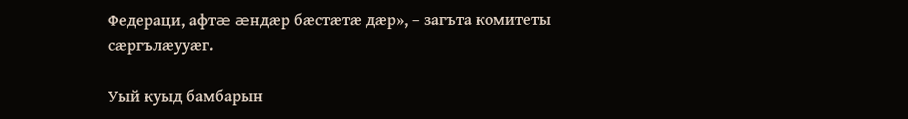Федераци, афтæ æндæр бæстæтæ дæр», – загъта комитеты сæргълæууæг.

Уый куыд бамбарын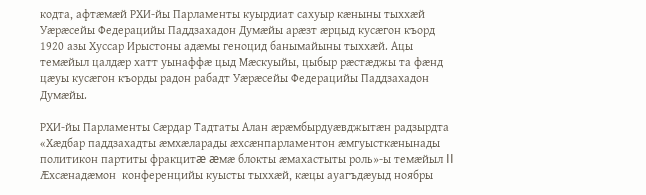кодта, афтæмæй РХИ-йы Парламенты куырдиат сахуыр кæныны тыххæй   Уæрæсейы Федерацийы Паддзахадон Думæйы арæзт æрцыд кусæгон къорд 1920 азы Хуссар Ирыстоны адæмы геноцид банымайыны тыххæй. Ацы темæйыл цалдæр хатт уынаффæ цыд Мæскуыйы, цыбыр рæстæджы та фæнд цæуы кусæгон къорды радон рабадт Уæрæсейы Федерацийы Паддзахадон Думæйы.

РХИ-йы Парламенты Сæрдар Тадтаты Алан æрæмбырдуæвджытæн радзырдта «Хæдбар паддзахадты æмхæларады æхсæнпарламентон æмгуысткæнынады политикон партиты фракцитæ æмæ блокты æмахастыты роль»-ы темæйыл II Æхсæнадæмон  конференцийы куысты тыххæй, кæцы ауагъдæуыд ноябры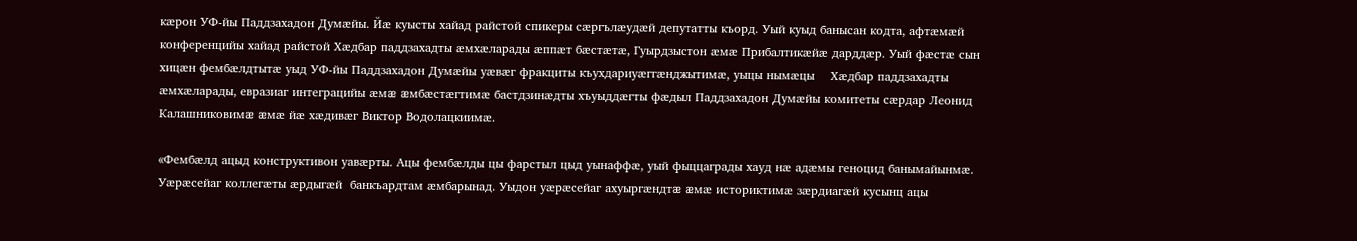кæрон УФ-йы Паддзахадон Думæйы. Йæ куысты хайад райстой спикеры сæргълæудæй депутатты къорд. Уый куыд банысан кодта, афтæмæй конференцийы хайад райстой Хæдбар паддзахадты æмхæларады æппæт бæстæтæ, Гуырдзыстон æмæ Прибалтикæйæ дарддæр. Уый фæстæ сын хицæн фембæлдтытæ уыд УФ-йы Паддзахадон Думæйы уæвæг фракциты къухдариуæггæнджытимæ, уыцы нымæцы    Хæдбар паддзахадты æмхæларады, евразиаг интеграцийы æмæ æмбæстæгтимæ бастдзинæдты хъуыддæгты фæдыл Паддзахадон Думæйы комитеты сæрдар Леонид Калашниковимæ æмæ йæ хæдивæг Виктор Водолацкиимæ.

«Фембæлд ацыд конструктивон уавæрты. Ацы фембæлды цы фарстыл цыд уынаффæ, уый фыццаграды хауд нæ адæмы геноцид банымайынмæ. Уæрæсейаг коллегæты æрдыгæй  банкъардтам æмбарынад. Уыдон уæрæсейаг ахуыргæндтæ æмæ историктимæ зæрдиагæй кусынц ацы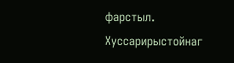фарстыл. Хуссарирыстойнаг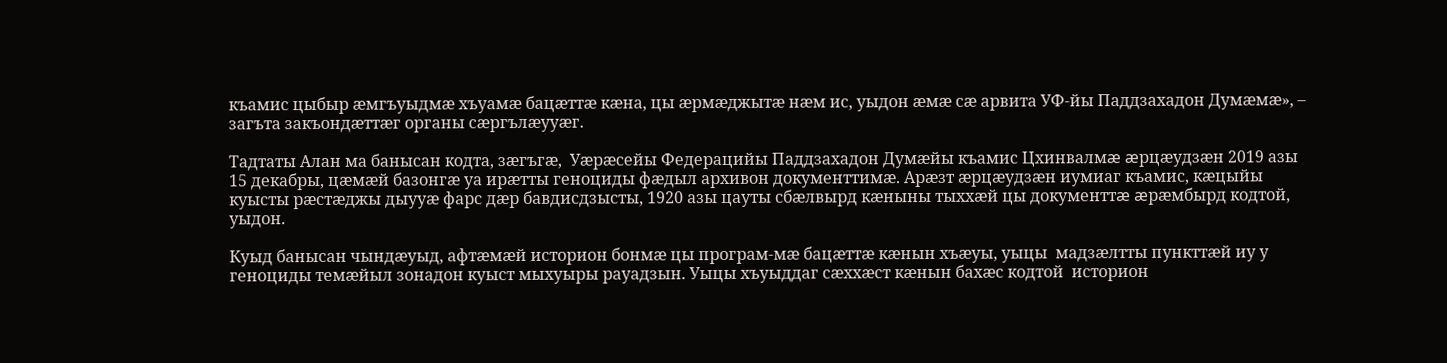къамис цыбыр æмгъуыдмæ хъуамæ бацæттæ кæна, цы æрмæджытæ нæм ис, уыдон æмæ сæ арвита УФ-йы Паддзахадон Думæмæ», – загъта закъондæттæг органы сæргълæууæг.

Тадтаты Алан ма банысан кодта, зæгъгæ,  Уæрæсейы Федерацийы Паддзахадон Думæйы къамис Цхинвалмæ æрцæудзæн 2019 азы 15 декабры, цæмæй базонгæ уа ирæтты геноциды фæдыл архивон документтимæ. Арæзт æрцæудзæн иумиаг къамис, кæцыйы куысты рæстæджы дыууæ фарс дæр бавдисдзысты, 1920 азы цауты сбæлвырд кæныны тыххæй цы документтæ æрæмбырд кодтой, уыдон.

Куыд банысан чындæуыд, афтæмæй историон бонмæ цы програм-мæ бацæттæ кæнын хъæуы, уыцы  мадзæлтты пункттæй иу у геноциды темæйыл зонадон куыст мыхуыры рауадзын. Уыцы хъуыддаг сæххæст кæнын бахæс кодтой  историон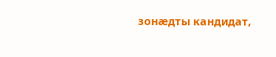зонæдты кандидат,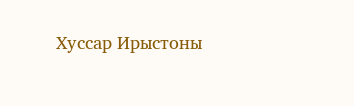Хуссар Ирыстоны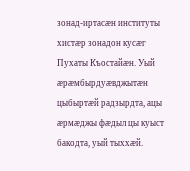зонад-иртасæн институты хистæр зонадон кусæг Пухаты Къостайæн. Уый æрæмбырдуæвджытæн цыбыртæй радзырдта, ацы æрмæджы фæдыл цы куыст бакодта, уый тыххæй.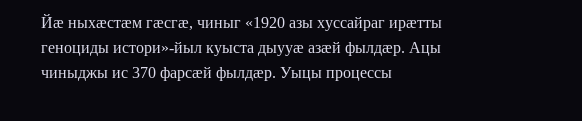Йæ ныхæстæм гæсгæ, чиныг «1920 азы хуссайраг ирæтты геноциды истори»-йыл куыста дыууæ азæй фылдæр. Ацы чиныджы ис 370 фарсæй фылдæр. Уыцы процессы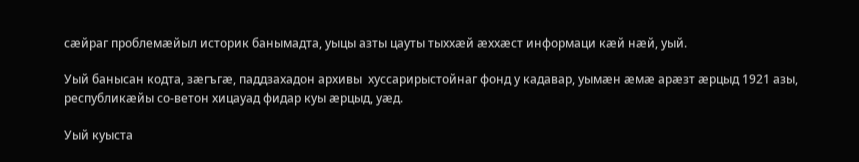сæйраг проблемæйыл историк банымадта, уыцы азты цауты тыххæй æххæст информаци кæй нæй, уый.

Уый банысан кодта, зæгъгæ, паддзахадон архивы  хуссарирыстойнаг фонд у кадавар, уымæн æмæ арæзт æрцыд 1921 азы, республикæйы со-ветон хицауад фидар куы æрцыд, уæд.

Уый куыста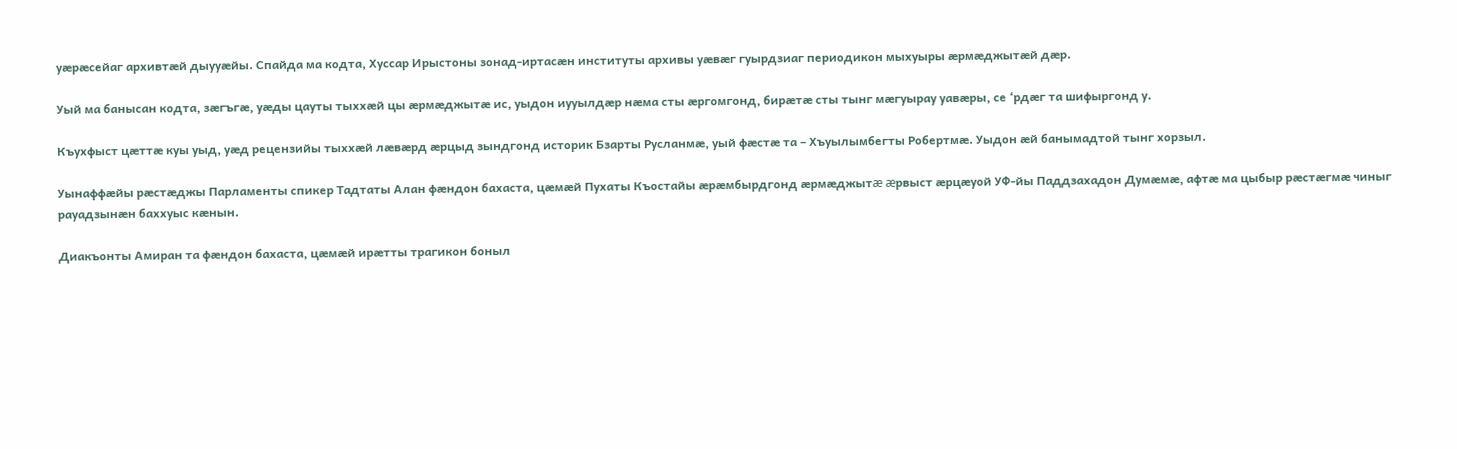уæрæсейаг архивтæй дыууæйы. Спайда ма кодта, Хуссар Ирыстоны зонад-иртасæн институты архивы уæвæг гуырдзиаг периодикон мыхуыры æрмæджытæй дæр.

Уый ма банысан кодта, зæгъгæ, уæды цауты тыххæй цы æрмæджытæ ис, уыдон иууылдæр нæма сты æргомгонд, бирæтæ сты тынг мæгуырау уавæры, се ‘рдæг та шифыргонд у.

Къухфыст цæттæ куы уыд, уæд рецензийы тыххæй лæвæрд æрцыд зындгонд историк Бзарты Русланмæ, уый фæстæ та – Хъуылымбегты Робертмæ. Уыдон æй банымадтой тынг хорзыл.

Уынаффæйы рæстæджы Парламенты спикер Тадтаты Алан фæндон бахаста, цæмæй Пухаты Къостайы æрæмбырдгонд æрмæджытæ æрвыст æрцæуой УФ-йы Паддзахадон Думæмæ, афтæ ма цыбыр рæстæгмæ чиныг рауадзынæн баххуыс кæнын.

Диакъонты Амиран та фæндон бахаста, цæмæй ирæтты трагикон боныл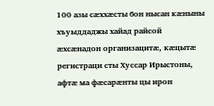100 азы сæххæсты бон нысан кæныны хъуыддаджы хайад райсой æхсæнадон организацитæ, кæцытæ регистраци сты Хуссар Ирыстоны, афтæ ма фæсарæнты цы ирон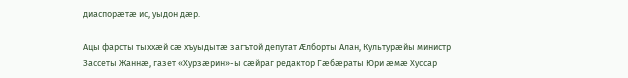диаспорæтæ ис, уыдон дæр.

Ацы фарсты тыххæй сæ хъуыдытæ загътой депутат Æлборты Алан, Культурæйы министр Зассеты Жаннæ, газет «Хурзæрин»-ы сæйраг редактор Гæбæраты Юри æмæ Хуссар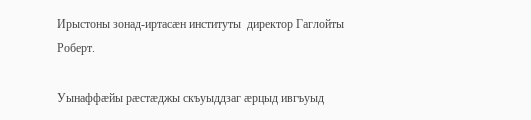Ирыстоны зонад-иртасæн институты  директор Гаглойты Роберт.

Уынаффæйы рæстæджы скъуыддзаг æрцыд ивгъуыд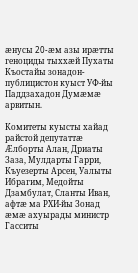æнусы 20-æм азы ирæтты геноциды тыххæй Пухаты Къостайы зонадон-публицистон куыст УФ-йы Паддзахадон Думæмæ арвитын.

Комитеты куысты хайад райстой депутаттæ Æлборты Алан, Дриаты Заза, Мулдарты Гарри, Къуезерты Арсен, Уалыты Ибрагим, Медойты Дзамбулат, Сланты Иван, афтæ ма РХИ-йы Зонад æмæ ахуырады министр Гасситы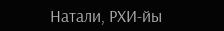Натали, РХИ-йы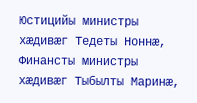Юстицийы министры хæдивæг Тедеты Ноннæ, Финансты министры хæдивæг Тыбылты Маринæ,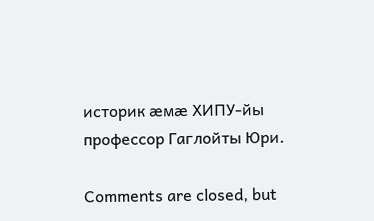историк æмæ ХИПУ-йы профессор Гаглойты Юри.

Comments are closed, but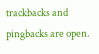trackbacks and pingbacks are open.